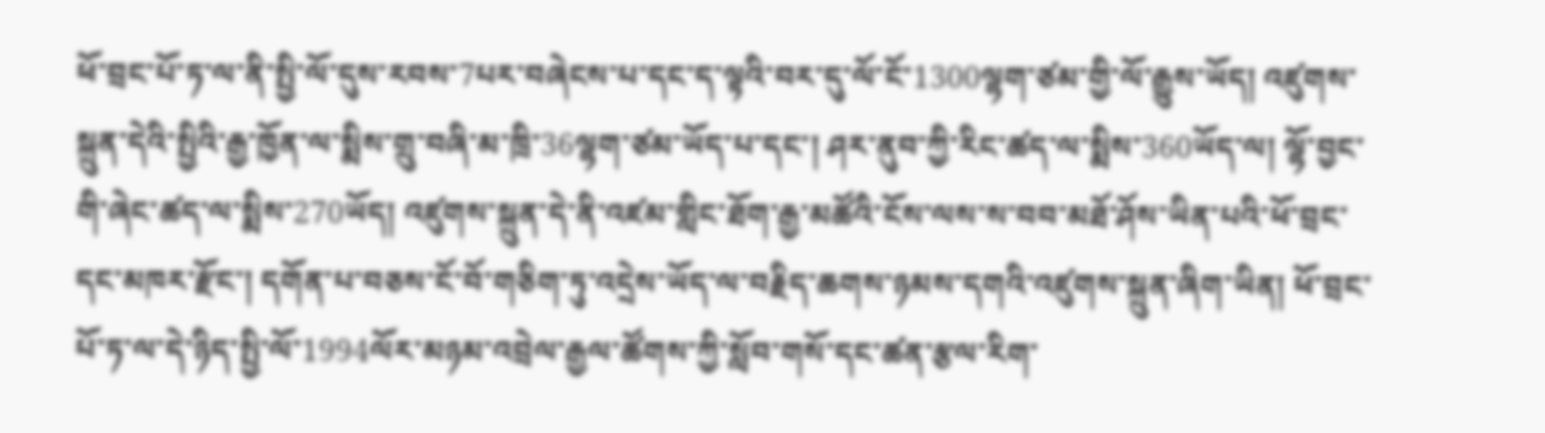ཕོ་བྲང་པོ་ཏ་ལ་ནི་སྤྱི་ལོ་དུས་རབས་7པར་བཞེངས་པ་དང་ད་ལྟའི་བར་དུ་ལོ་ངོ་1300ལྷག་ཙམ་གྱི་ལོ་རྒྱུས་ཡོད། འཛུགས་སྐྲུན་དེའི་སྤྱིའི་རྒྱ་ཁྱོན་ལ་སྨིས་གྲུ་བཞི་མ་ཁྲི་36ལྷག་ཙམ་ཡོད་པ་དང་། ཤར་ནུབ་ཀྱི་རིང་ཚད་ལ་སྨིས་360ཡོད་ལ། ལྷོ་བྱང་གི་ཞེང་ཚད་ལ་སྨིས་270ཡོད། འཛུགས་སྐྲུན་དེ་ནི་འཛམ་གླིང་ཐོག་རྒྱ་མཚོའི་ངོས་ལས་ས་བབ་མཐོ་ཤོས་ཡིན་པའི་ཕོ་བྲང་དང་མཁར་རྫོང་། དགོན་པ་བཅས་ངོ་བོ་གཅིག་ཏུ་འདྲེས་ཡོད་ལ་བརྗིད་ཆགས་ཉམས་དགའི་འཛུགས་སྐྲུན་ཞིག་ཡིན། ཕོ་བྲང་པོ་ཏ་ལ་དེ་ཉིད་སྤྱི་ལོ་1994ལོར་མཉམ་འབྲེལ་རྒྱལ་ཚོགས་ཀྱི་སློབ་གསོ་དང་ཚན་རྩལ་རིག་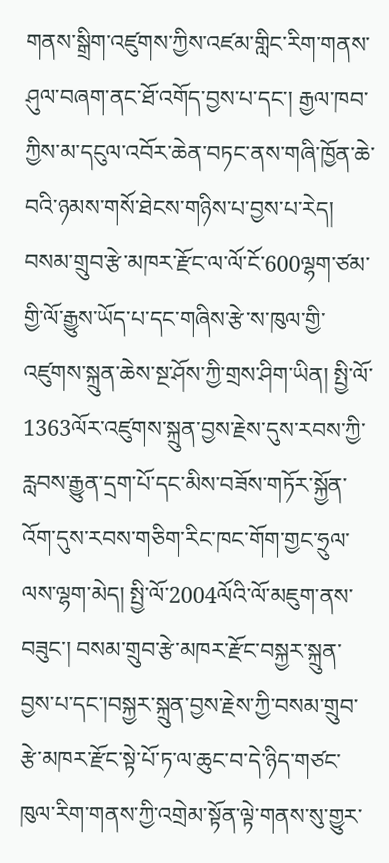གནས་སྒྲིག་འཛུགས་ཀྱིས་འཛམ་གླིང་རིག་གནས་ཤུལ་བཞག་ནང་ཐོ་འགོད་བྱས་པ་དང་། རྒྱལ་ཁབ་ཀྱིས་མ་དངུལ་འབོར་ཆེན་བཏང་ནས་གཞི་ཁྱོན་ཆེ་བའི་ཉམས་གསོ་ཐེངས་གཉིས་པ་བྱས་པ་རེད།
བསམ་གྲུབ་རྩེ་མཁར་རྫོང་ལ་ལོ་ངོ་600ལྷག་ཙམ་གྱི་ལོ་རྒྱུས་ཡོད་པ་དང་གཞིས་རྩེ་ས་ཁུལ་གྱི་འཛུགས་སྐྲུན་ཆེས་སྔ་ཤོས་ཀྱི་གྲས་ཤིག་ཡིན། སྤྱི་ལོ་1363ལོར་འཛུགས་སྐྲུན་བྱས་རྗེས་དུས་རབས་ཀྱི་རླབས་རྒྱུན་དྲག་པོ་དང་མིས་བཟོས་གཏོར་སྐྱོན་འོག་དུས་རབས་གཅིག་རིང་ཁང་གོག་གྱང་ཧྲུལ་ལས་ལྷག་མེད། སྤྱི་ལོ་2004ལོའི་ལོ་མཇུག་ནས་བཟུང་། བསམ་གྲུབ་རྩེ་མཁར་རྫོང་བསྐྱར་སྐྲུན་བྱས་པ་དང་།བསྐྱར་སྐྲུན་བྱས་རྗེས་ཀྱི་བསམ་གྲུབ་རྩེ་མཁར་རྫོང་སྟེ་པོ་ཏ་ལ་ཆུང་བ་དེ་ཉིད་གཙང་ཁུལ་རིག་གནས་ཀྱི་འགྲེམ་སྟོན་ལྟེ་གནས་སུ་གྱུར་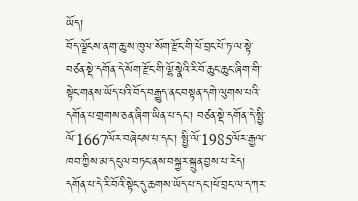ཡོད།
བོད་ལྗོངས་ནག་ཆུ་ས་ཁུལ་སོག་རྫོང་གི་ཕོ་བྲང་པོ་ཏ་ལ་སྟེ་བཙན་སྡེ་དགོན་དེ་སོག་རྫོང་གི་ལྷོ་སྣེའི་རི་བོ་ཆུང་ཆུང་ཞིག་གི་སྟེང་གནས་ཡོད་པའི་བོད་བརྒྱུད་ནང་བསྟན་དགེ་ལུགས་པའི་དགོན་པ་གྲགས་ཅན་ཞིག་ཡིན་པ་དང་། བཙན་སྡེ་དགོན་དེ་སྤྱི་ལོ་1667ལོར་བཞེངས་པ་དང་། སྤྱི་ལོ་1985ལོར་རྒྱལ་ཁབ་ཀྱིས་མ་དངུལ་བཏང་ནས་བསྐྱར་སྐྲུན་བྱས་པ་རེད། དགོན་པ་དེ་རི་བོའི་སྟེང་དུ་ཆགས་ཡོད་པ་དང་།ཕོ་བྲང་ལ་དཀར་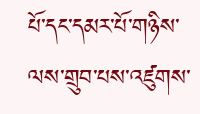པོ་དང་དམར་པོ་གཉིས་ལས་གྲུབ་པས་འཛུགས་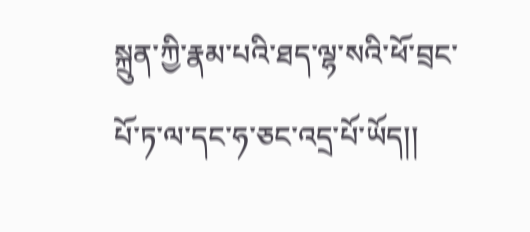སྐྲུན་ཀྱི་རྣམ་པའི་ཐད་ལྷ་སའི་ཕོ་བྲང་པོ་ཏ་ལ་དང་ཧ་ཅང་འདྲ་པོ་ཡོད།།